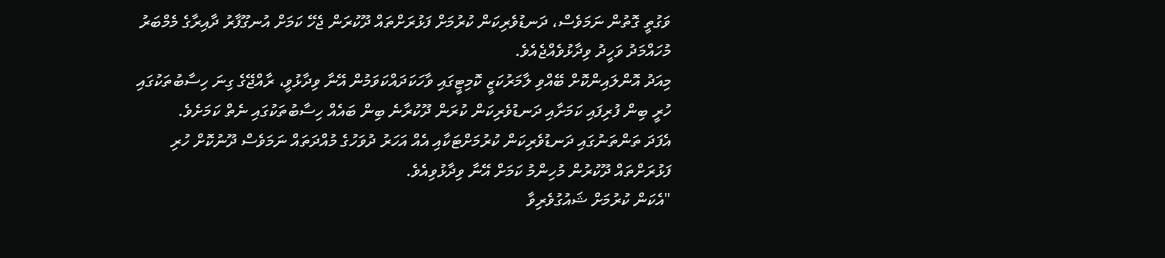ވަގުތީ ގޮތުން ނަމަވެސް، ދަނޑުވެރިކަން ކުރުމަށް ފަޅުރަށްތައް ދޫކުރަން ޖެހޭ ކަމަށް އުނގޫފާރު ދާއިރާގެ މެމްބަރު މުހައްމަދު ވަހީދު ވިދާޅުވެއްޖެއެވެ.
މިއަދު އޮންލައިންކޮށް ބޭއްވި ލާމަރުކަޒީ ކޮމިޓީގައި ވާހަކަދައްކަވަމުން އޭނާ ވިދާޅުވީ، ރާއްޖޭގެ ގިނަ ހިސާބުތަކުގައި ހުރީ ބިން ފުރިފައި ކަމަށާއި ދަނޑުވެރިކަން ކުރަން ދޫކުރާނެ ބިން ބައެއް ހިސާބުތަކުގައި ނެތް ކަމަށެވެ.
އެފަދަ ތަންތަނުގައި ދަނޑުވެރިކަން ކުރުމަށްޓަކާއި އެއް އަހަރު ދުވަހުގެ މުއްދަތައް ނަމަވެސް ދޫނުކޮށް ހުރި ފަޅުރަށްތައް ދޫކުރުން މުހިންމު ކަމަށް އޭނާ ވިދާޅުވިއެވެ.
"އެކަން ކުރުމަށް ޝައުގުވެރިވާ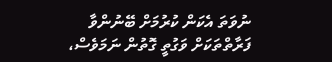ނުވަތަ އެކަން ކުރުމަށް ބޭނުންވާ ފަރާތްތަކަށް ވަގުތީ ގޮތުން ނަމަވެސް،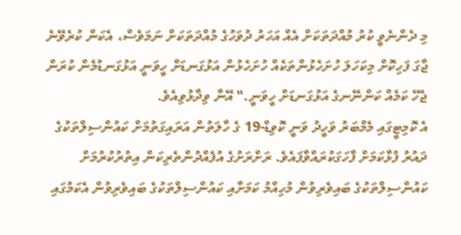މި ދެންނެވީ ކުރު މުއްދަތަކަށް އެއް އަހަރު ދުވަހުގެ މުއްދަތަކަށް ނަމަވެސް، އެކަން ކުރެވޭނެ ޖާގަ ފަހިކޮށް މިކަހަލަ ހުށަހެޅުންތަކެއް ހުށަހެޅުން އަޅުގަނޑަށް ހީވަނީ އަޅުގަނޑުމެން ކުރަން ޖެހޭ ކަމެއް ކަންނޭނގެ އަޅުގަނޑަށް ހީވަނީ." އޭނާ ވިދާޅުވިއެވެ.
އެ ކޮމިޓީގައި މެމްބަރު ވަހީދު ވަނީ ކޮވިޑް-19 ގެ ހާލަތުން އަރައިގަތުމަށް ކައުންސިލްތަކުގެ ދައުރު ފުޅާކަމަށް ފާހަގަކުރައްވާފައެވެ. ރަށްރަށުގެ އުފެއްދުންތެރިކަން އިތުރުކުރުމަށް ކައުންސިލްތަކުގެ ބައިވެރިވުން މުހިއްމު ކަމަށާއި ކައުންސިލްތަކުގެ ބައިވެރިވުން އެކަމުގައި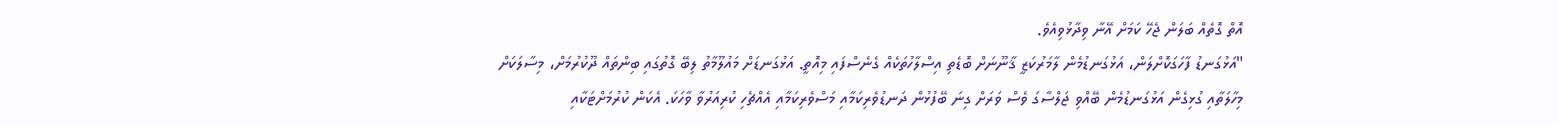އޮތް ގޮތެއް ބަލަން ޖެހޭ ކަމަށް އޭނާ ވިދާޅުވިއެވެ.
"އަޅުގަނޑު ފާހަގަކޮށްލަން، އަޅުގަނޑުމެން ލާމަރުކަޒީ ޤާނޫނަށް ބޮޑެތި އިސްލާހުތަކެއް ގެނެސްފައި މިއޮތީ. އަޅުގަނޑަށް މައުލޫމާތު ލިބޭ ގޮތުގައި ބިންތައް ދޫކުރުމަށް، މިސާލަކަށް މިހާލަތާއި ގުޅިގެން އަޅުގަނޑުމެން ބޭއްވި ޖަލްސާގަ ވެސް ވަރަށް ގިނަ ބޭފުޅުން ދަނޑުވެރިކަމާއި މަސްވެރިކަމާއި އެއްޗެހި ކުރިއަރުވާ ވާހަކަ. އެކަން ކުރުމަށްޓަކާއި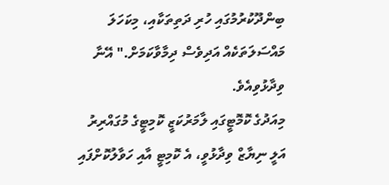ބިންދޫކުރުމުގައި ހުރި ދަތިތަކާއި، މިކަހަލަ މައްސަލަތަކެއް އަދިވެސް ދިމާވާކަމަށް." އޭނާ ވިދާޅުވިއެވެ.
މިއަދުގެ ކޮމޮޓީގައި ލާމަރުކަޒީ ކޮމިޓީގެ މުގައްރިރު އަލީ ނިޔާޒް ވިދާޅުވީ، އެ ކޮމިޓީ އާއި ހަވާލުކޮށްފައި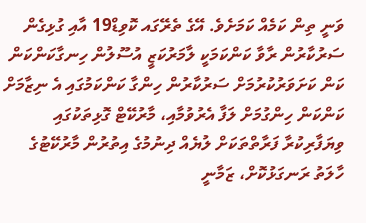ވަނީ ތިން ކަމެއް ކަމަށެވެ. އޭގެ ތެރޭގައ ކޮވިޑް19 އާއި ގުޅިގެން ސަރުކާރުން ރާވާ ކަންކަމަކީ ލާމަރުކަޒީ އުސޫލުން ހިނގާކަންކަން ކަން ކަށަވަރުކުރުމަށް ސަރުކާރުން ހިންގާ ކަންކަމުގައި އެ ނިޒާމަށް ކަންކަން ހިންގުމަށް ލަފާ އެރުވުމާއި، މާރުކޭޓް ގޮޅިތަކުގައި ވިޔަފާރިކުރާ ފަރާތްތަކަށް ލުޔެއް ދިނުމުގެ އިތުރުން މާރުކޭޓުގެ ހާލަތު ރަނގަޅުކޮށް، ޒަމާނީ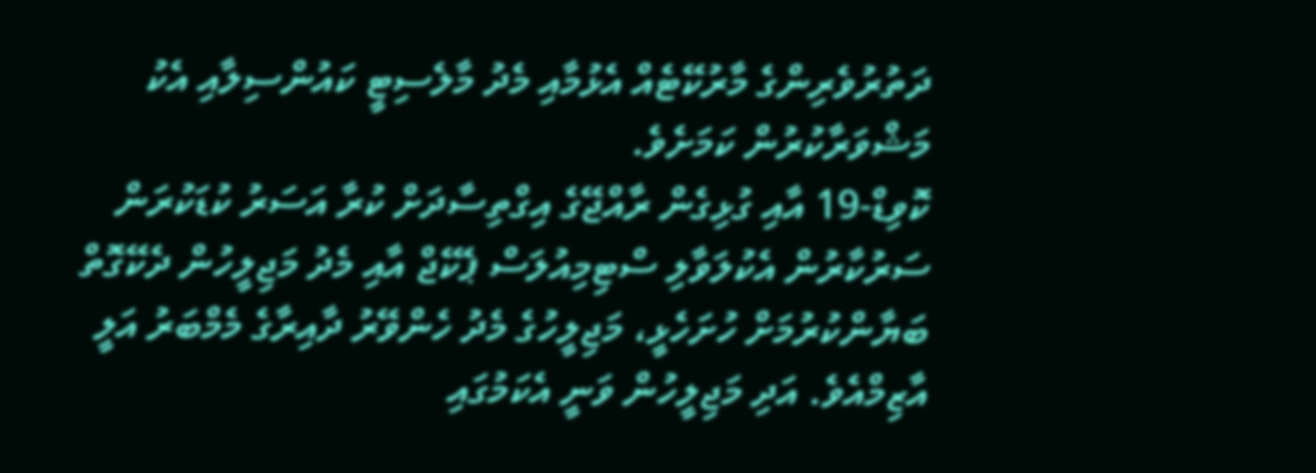ދަތުރުވެރިންގެ މާރުކޭޓެއް އެޅުމާއި މެދު މާލެސިޓީ ކައުންސިލާއި އެކު މަޝްވަރާކުރުން ކަމަށެވެ.
ކޮވިޑް-19 އާއި ގުޅިގެން ރާއްޖޭގެ އިގްތިސާދަށް ކުރާ އަސަރު ކުޑަކުރަން ސަރުކާރުން އެކުލަވާލި ސްޓިމިއުލަސް ޕެކޭޖް އާއި މެދު މަޖިލީހުން ދެކޭގޮތް ބަޔާންކުރުމަށް ހުށަހެޅީ، މަޖިލީހުގެ މެދު ހެންވޭރު ދާއިރާގެ މެމްބަރު އަލީ އާޒިމްއެވެ. އަދި މަޖިލީހުން ވަނީ އެކަމުގައި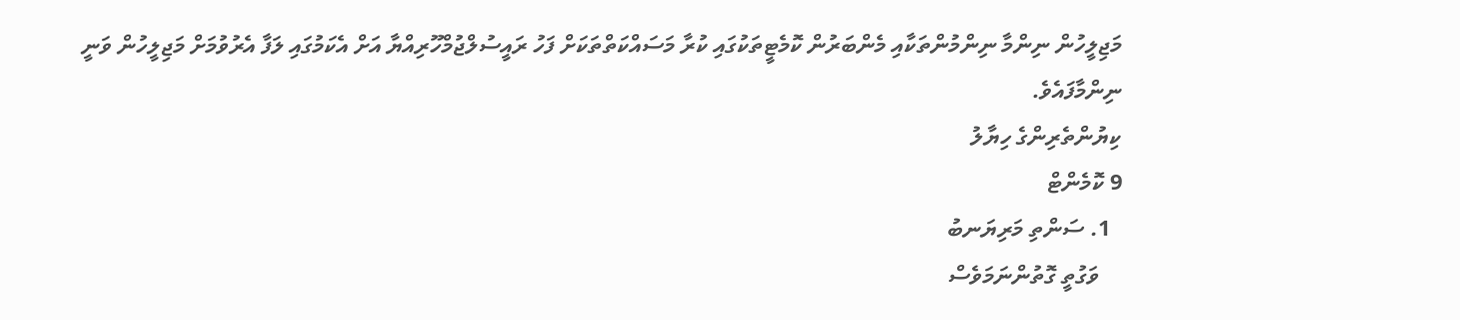މަޖިލީހުން ނިންމާ ނިންމުންތަކާއި މެންބަރުން ކޮމެޓީތަކުގައި ކުރާ މަސައްކަތްތަކަށް ފަހު ރައީސުލްޖުމްހޫރިއްޔާ އަށް އެކަމުގައި ލަފާ އެރުވުމަށް މަޖިލީހުން ވަނީ ނިންމާފައެވެ.
ކިޔުންތެރިންގެ ހިޔާލު
9 ކޮމެންޓް
  1. ސަންތި މަރިޔަނބު
    ވަގުތީ ގޮތުންނަމަވެސް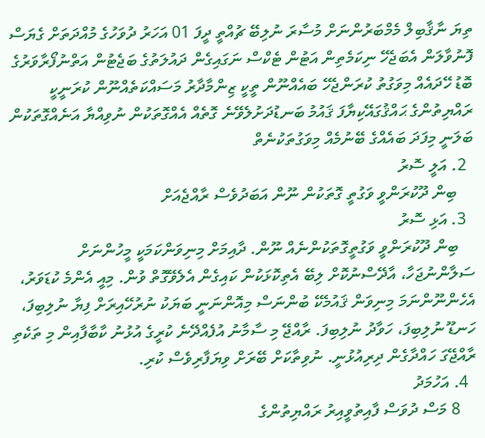ތިޔަ ނާޤާބިލް މެމްބަރުންނަށް މުސާރަ ނުލިބޭ ޗުއްތީ ދީފަ 01 އަހަރު ދުވަހުގެ މުއްދަތަށް ގެޔަސް ފޮނުވާލަން އެބަޖެހޭ ނިކަމެތިން އަޓުން ޓެކްސް ނަގައިގެން ދައުލަތުގެ ބަޖެޓުން އަތްނުފޯރާވަރުގެ ބޮޑު ހޭދައެއް މިވަގުތު ކުރަންޖެހޭ ބައެއްނޫން ތީކީ ޒިންމާދާރު މަސައްކަތެއްނޫން ކުރަނީކީ ރައްޔިތުންގެ ޙައްޤުގައޭކިޔާފަ ޤައުމު ބަނޑުދަށުލެވޭނެ ގޮތެއް އެއްގޮތަކުން ނުވިއްޔާ އަނެއްގޮތަކުން ބަލަނީ މިފަދަ ބައެއްގެ ބޭނުމެއް މިވަގުތަކުނެތް
  2. އަލީ ސޮރު
    ބިން ދޫކުރަންވީ ވަގުތީ ގޮތަކުން ނޫން އަބަދުވެސް ރާއްޖެއަށް
  3. އަޅި ސޮރު
    ބިން ދޫކުރަންވީ ވަގުތީގޮތަކުންނެއް ނޫން. ދާއިމަށް މިނިވަންކަމަކީ މީހުންނަށް ސަލާންނުޖަހާ، އާދޭސްނުކޮށް ލިބޭ އެތިކޮޅަކުން ކައިގެން އެލެވޭގޮތް ވުން. މިއީ އެންމެ ކުޑަވަރު، އެހެންނޫންނަމަ މިނިވަން ޤައުމެކޭ ބުންނަސް މިއޮންނަނީ ބަޔަކު ނުރުހޭއިރަށް ފިޔާ ނުލިބިފަ، ހަނޑޫ ނުލިބިފަ، ހަވާދު ނުލިބިފަ. ރާއްޖޭ މި ސާމާނު އުފެއްދޭނެ ކުރީގެ އުޅުނު ކާބާފާއިން މި ތަކެތި ރާއްޖޭގަ ހައްދާގެން ދިރިއުޅުނީ. ނުވިތާކަށް ބޭރަށް ވިޔަފާރިވެސް ކުރި.
  4. އަހުމަދު
    8 މަސް ދުވަސް ފާއިތުވީއިރު ރައްޔިތުންގެ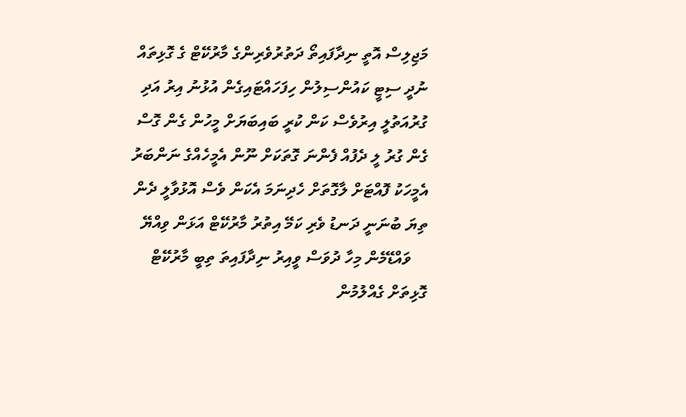މަޖިލިސް އޮތީ ނިދާފައިތޯ ދަތުރުވެރިންގެ މާރުކޭޓް ގެ ގޮޅިތައް ނުދީ ސިޓީ ކައުންސިލުން ހިފަހައްޓައިގެން އުޅުނު އިރު އަދި ގުރުއަތުލީ އިރުވެސް ކަން ކުރީ ބައިބަޔަށް މީހުން ގެން ގޮސް ގެން ގުރު ލީ ދެފުއް ފެންނަ ގޮތަކަށް ނޫން އެމީހެއްގެ ނަންބަރު އެމީހަކު ފޮއްޓަށް ލާގޮތަށް ހެދިނަމަ އެކަން ވެސް އޮޅުވާލީ ދެން ތިޔަ ބުނަނީ ދަނޑު ވެރި ކަމޭ އިތުރު މާރުކޭޓް އަޅަން ވިއްޔޭ
    ވައްޑޭމެން މިހާ ދުވަސް ވީއިރު ނިދާފައިތަ ތިބީ މާރުކޭޓް ގޮޅިތަށް ގެއްލުމުން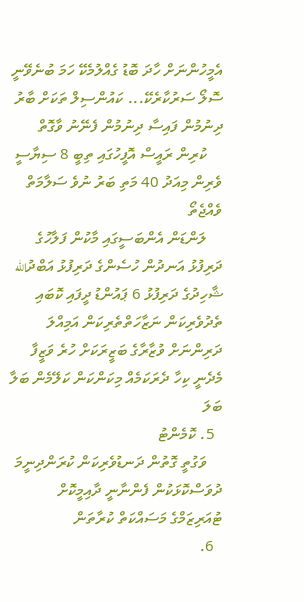އެމީހުންނަށް ހާދަ ބޮޑު ގެއްލުމެކޭ ހަމަ ބުނެވޭނީ ސޮލޯ ސަރުކާރެކޭ... ކައުންސިލް ތަކަށް ބާރު ދިނުމުން ފައިސާ ދިނުމުން ފެނޭނު ވާގޮތް
    ކުރިން ރައީސް އޮފީހުގައި ތިބީ 8 ސިޔާސީ ވެރިން މިއަދު 40 މަތި ބަރު ނުވެ ސަލާމަތް ވެއްޖެތޯ
    ލަންޑަން އެންބަސީގައި މާކުން ފަލާހުގެ ދަރިފުޅު އަނދުން ހުސެންގެ ދަރިފުޅު އަބްދުالله ޝާހިދުގެ ދަރިފުޅު 6 ޕައުންޑު ދީފައި ކޮބައި ތެދުވެރިކަން ނަޒާހަތްތެރިކަން އަމިއްލަ ދަރިންނަށް ވުޒާރާގެ ބަޒީރަކަށް ހުރެ ވަޒީފާ މެދެނީ ކިހާ ދެރަކަމެއް މިކަންކަން ކަލޭމެން ބަލާ ބަލަ
  5. ކޮމެންޓު
    ވަގުތީ ގޮތުން ދަނޑުވެރިކަން ކުރަންދިނީމަ ދުވަސްކޮޅަކުން ފެންނާނީ ދާއިމީކޮށް ޓުއަރިޒަމްގެ މަސައްކަތް ކުރާތަން
  6.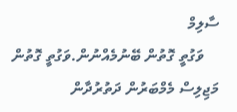ސާލިމް
    ވަގުތީ ގޮތުން ބޭނުމެއްނުން.ވަގުތީ ގޮތުން މަޖިލިސް މެމްބަރުން ދަތުރުދާން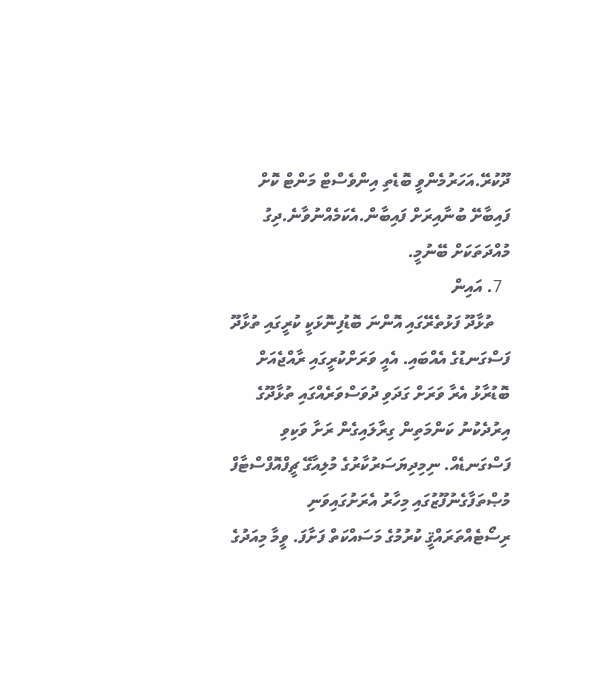ދޫކުރޭ.އަހަރުމެންވީ ބޮޑެތި އިންވެސްޓް މަންޓް ކޮށް ފައިބާށޭ ބުނާއިރަށް ފައިބާން.އެކަމެއްނުވާނެ.ދިގު މުއްދަތަކަށް ބޭނުމީ.
  7. އައިން
    ތުޅާދޫ ފަޅުތެރޭގައި އޮންނަ ބޮޑުފިނޮޅަކީ ކުރީގައި ތުޅާދޫ ފަސްގަނޑުގެ އެއްބައި. އެއީ ވަރަށްކުރީގައި ރާއްޖެއަށް ބޮޑުރާޅު އެރާ ވަރަށް ގަދަވި ދުވަސްވަރެއްގައި ތުޅާދޫގެ އިރުދެކުނު ކަންމަތިން ގިރާލައިގެން ރަށާ ވަކިވި ފަސްގަނޑެއް. ނިމިދިޔަސަރުކާރުގެ މުލިއާގޭ ޗީފްއޮފްސްޓާފް މުޞްތަފާގެނުފޫޒުގައި މިހާރު އެރަށުގައިވަނި ރިސޯޓެއްތަރައްޤީ ކުރުމުގެ މަސައްކަތް ފަށާފަ. ވީމާ މިއަދުގެ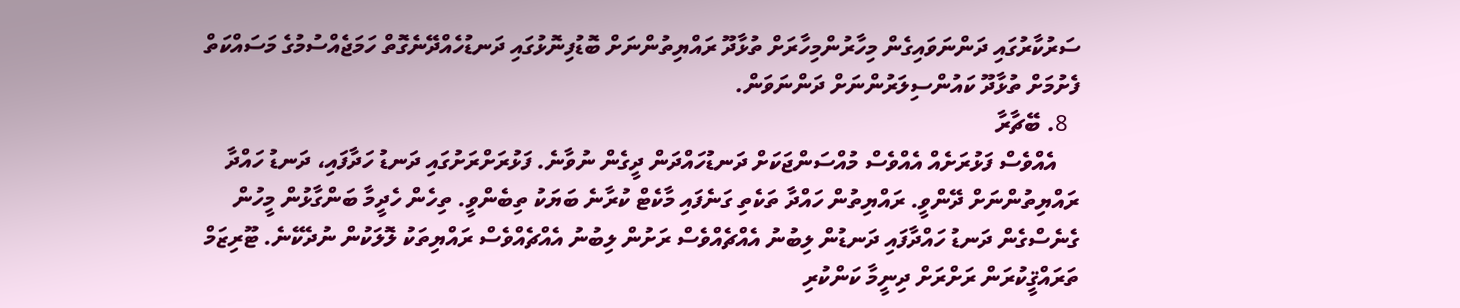ސަރުކާރުގައި ދަންނަވައިގެން މިހާރުންމިހާރަށް ތުޅާދޫ ރައްޔިތުންނަށް ބޮޑުފިނޮޅުގައި ދަނޑުހެއްދޭނެގޮތް ހަމަޖެއްސުމުގެ މަސައްކަތް ފެށުމަށް ތުޅާދޫ ކައުންސިލަރުންނަށް ދަންނަވަން.
  8. ބޭޗާރާ
    އެއްވެސް ފަޅުރަށެއް އެއްވެސް މުއްސަންޖަކަށް ދަނޑުހައްދަން ދީގެން ނުވާނެ. ފަޅުރަށްރަށުގައި ދަނޑު ހަދާފައި، ދަނޑު ހައްދާ ރައްޔިތުންނަށް ދޭންވީ. ރައްޔިތުން ހައްދާ ތަކެތި ގަނެފައި މާކެޓް ކުރާނެ ބަޔަކު ތިބެންވީ. ތިހެން ހެދީމާ ބަންގާޅުން މީހުން ގެނެސްގެން ދަނޑު ހައްދާފައި ދަނޑުން ލިބުނު އެއްޗެއްވެސް ރަށުން ލިބުނު އެއްޗެއްވެސް ރައްޔިތަކު ލޮލަކުން ނުދެކޭނެ. ޓޫރިޒަމް ތަރައްޤީކުރަން ރަށްރަށް ދިނީމާ ކަންކުރި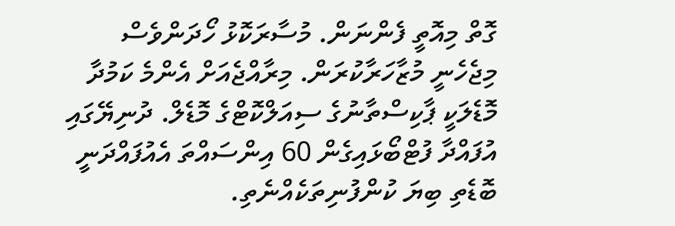ގޮތް މިއޮތީ ފެންނަން. މުސާރަކޮޅު ހޯދަންވެސް މިޖެހެނީ މުޒާހަރާކުރަން. މިރާއްޖެއަށް އެންމެ ކަމުދާ މޮޑެލަކީ ޕާކިސްތާނުގެ ސިއަލްކޮޓްގެ މޮޑެލް. ދުނިޔޭގައި އުފައްދާ ފުޓްބޯޅައިގެން 60 އިންސައްތަ އެއުފައްދަނީ ބޮޑެތި ބިޔަ ކުންފުނިތަކެއްނެތި.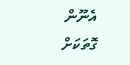އެނޫން ގޮތަކަށް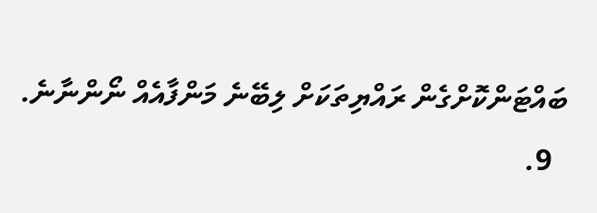ބައްޓަންކޮށްގެން ރައްޔިތަކަށް ލިބޭނެ މަންފާއެއް ނޯންނާނެ.
  9.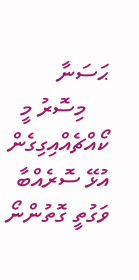ޙަސަނާ
    މިސޮރު މީ ކޯއްޗެއްއިގިގެން އުޅޭ ސޮރެއްބާ ވަގުތީ ގޮތުންނޯ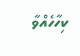ކިހާހެއްވާ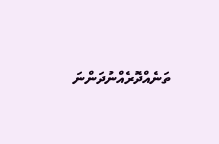ތަނެއްދޮރެއްނުދަންނަ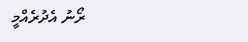ރޯނު އެދުރެއްމީ